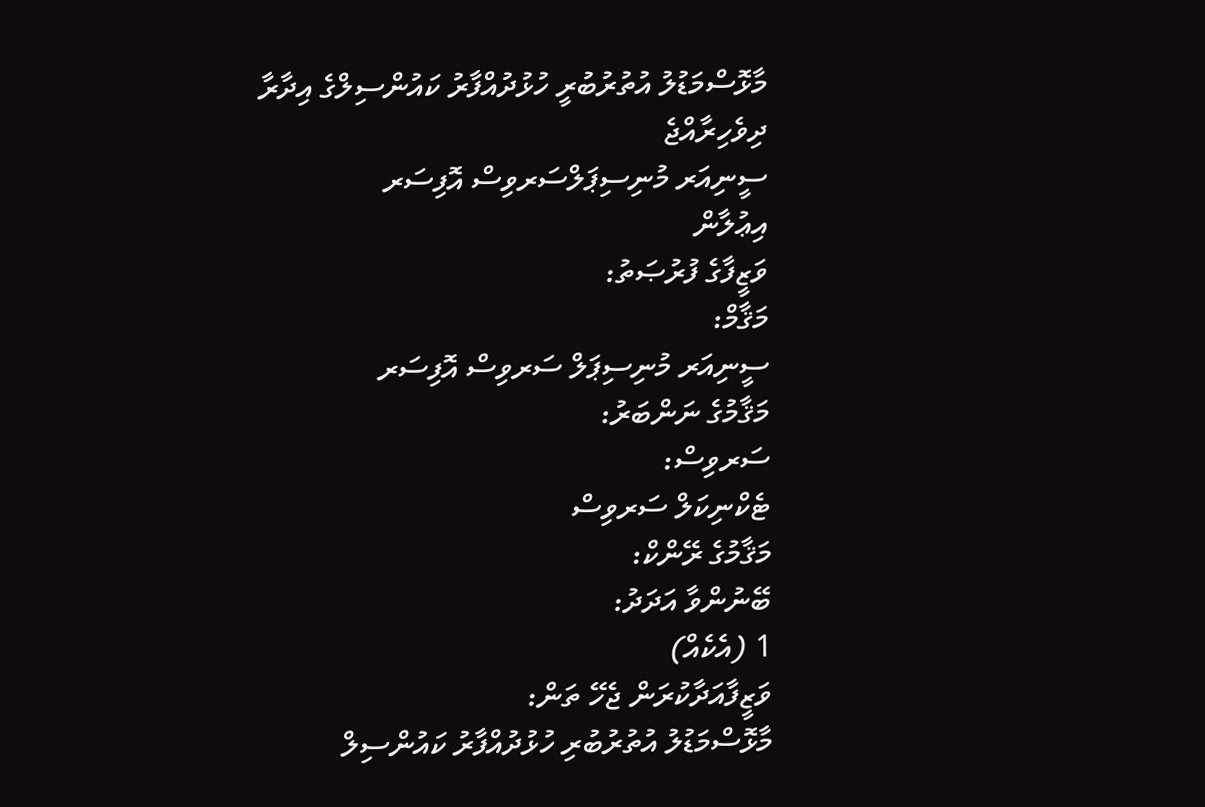މާޅޮސްމަޑުލު އުތުރުބުރީ ހުޅުދުއްފާރު ކައުންސިލްގެ އިދާރާ
ދިވެހިރާއްޖެ
ސީނިއަރ މުނިސިޕަލްސަރވިސް އޮފިސަރ
އިޢުލާން
ވަޒީފާގެ ފުރުޞަތު:
މަޤާމް:
ސީނިއަރ މުނިސިޕަލް ސަރވިސް އޮފިސަރ
މަޤާމުގެ ނަންބަރު:
ސަރވިސް:
ޓެކްނިކަލް ސަރވިސް
މަޤާމުގެ ރޭންކް:
ބޭނުންވާ އަދަދު:
1 (އެކެއް)
ވަޒީފާއަދާކުރަން ޖެހޭ ތަން:
މާޅޮސްމަޑުލު އުތުރުބުރި ހުޅުދުއްފާރު ކައުންސިލް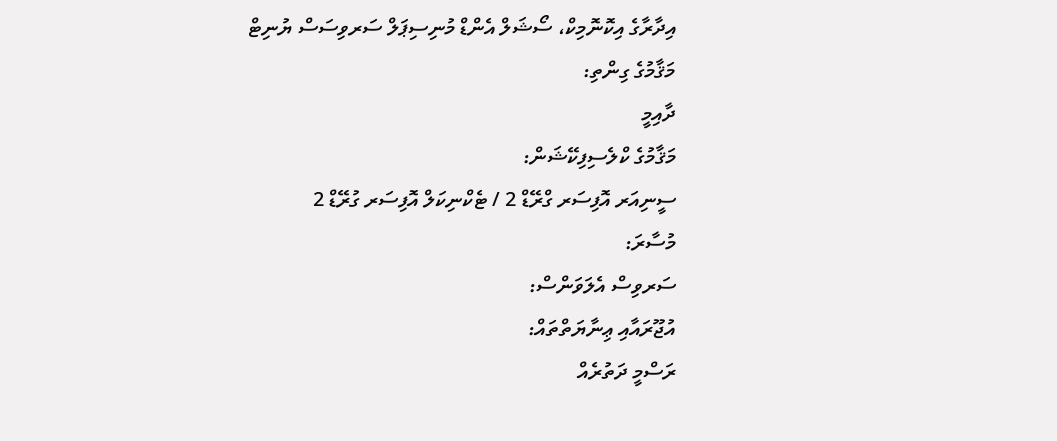އިދާރާގެ އިކޮނޮމިކް، ސޯޝަލް އެންޑް މުނިސިޕަލް ސަރވިސަސް ޔުނިޓް
މަޤާމުގެ ގިންތި:
ދާއިމީ
މަޤާމުގެ ކްލެސިފިކޭޝަން:
ސީނިއަރ އޮފިސަރ ގްރޭޑް 2 / ޓެކްނިކަލް އޮފިސަރ ގުރޭޑް 2
މުސާރަ:
ސަރވިސް އެލަވަންސް:
އުޖޫރައާއި ޢިނާޔަތްތައް:
ރަސްމީ ދަތުރެއް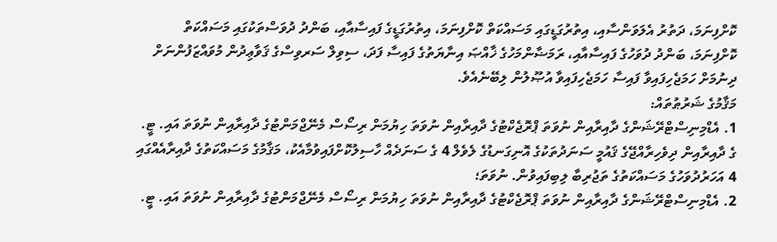ކޮށްފިނަމަ، ދަތުރު އެލަވަންސާއި، އިތުރުގަޑީގައި މަސައްކަތް ކޮށްފިނަމަ، އިތުރުގަޑީގެ ފައިސާއާއި، ބަންދު ދުވަސްތަކުގައި މަސައްކަތް ކޮށްފިނަމަ، ބަންދު ދުވަހުގެ ފައިސާއާއި، ރަމަޟާންމަހުގެ ޚާއްޞަ އިނާޔަތުގެ ފައިސާ ފަދަ، ސިވިލް ސަރވިސްގެ ޤަވާޢިދުން މުވައްޒަފުންނަށް ދިނުމަށް ހަމަޖެހިފައިވާ ފައިސާ ހަމަޖެހިފައިވާ އުޞޫލުން ލިބޭނެއެވެ.
މަޤާމުގެ ޝަރުޠުތައް:
1. އެޑްމިނިސްޓްރޭޝަންގެ ދާއިރާއިން ނުވަތަ ޕްރޮޖެކްޓުގެ ދާއިރާއިން ނުވަތަ ހިޔުމަން ރިސޯސް މެނޭޖްމަންޓުގެ ދާއިރާއިން ނުވަތަ އައި. ޓީ. ގެ ދާއިރާއިން ދިވެހިރާއްޖޭގެ ޤައުމީ ސަނަދުތަކުގެ އޮނިގަނޑުގެ ލެވެލް 4 ގެ ސަނަދެއް ހާސިލުކޮށްފައިވުމާއެކު، މަޤާމުގެ މަސައްކަތުގެ ދާއިރާއެއްގައި 4 އަހަރުދުވަހުގެ މަސައްކަތުގެ ތަޖުރިބާ ލިބިފައިވުން. ނުވަތަ؛
2. އެޑްމިނިސްޓްރޭޝަންގެ ދާއިރާއިން ނުވަތަ ޕްރޮޖެކްޓުގެ ދާއިރާއިން ނުވަތަ ހިޔުމަން ރިސޯސް މެނޭޖްމަންޓުގެ ދާއިރާއިން ނުވަތަ އައި. ޓީ.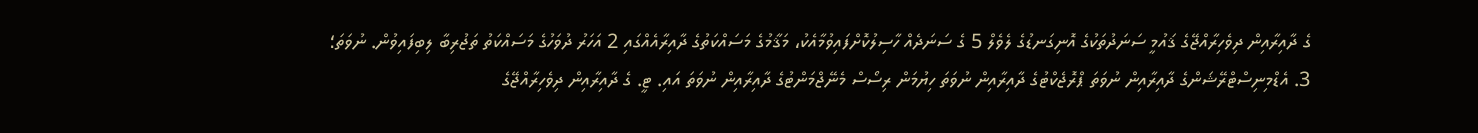ގެ ދާއިރާއިން ދިވެހިރާއްޖޭގެ ޤައުމީ ސަނަދުތަކުގެ އޮނިގަނޑުގެ ލެވެލް 5 ގެ ސަނަދެއް ހާސިލުކޮށްފައިވުމާއެކު، މަޤާމުގެ މަސައްކަތުގެ ދާއިރާއެއްގައި 2 އަހަރު ދުވަހުގެ މަސައްކަތު ތަޖުރިބާ ލިބިފައިވުން. ނުވަތަ؛
3. އެޑްމިނިސްޓްރޭޝަންގެ ދާއިރާއިން ނުވަތަ ޕްރޮޖެކްޓުގެ ދާއިރާއިން ނުވަތަ ހިޔުމަން ރިސޯސް މެނޭޖްމަންޓުގެ ދާއިރާއިން ނުވަތަ އައި. ޓީ. ގެ ދާއިރާއިން ދިވެހިރާއްޖޭގެ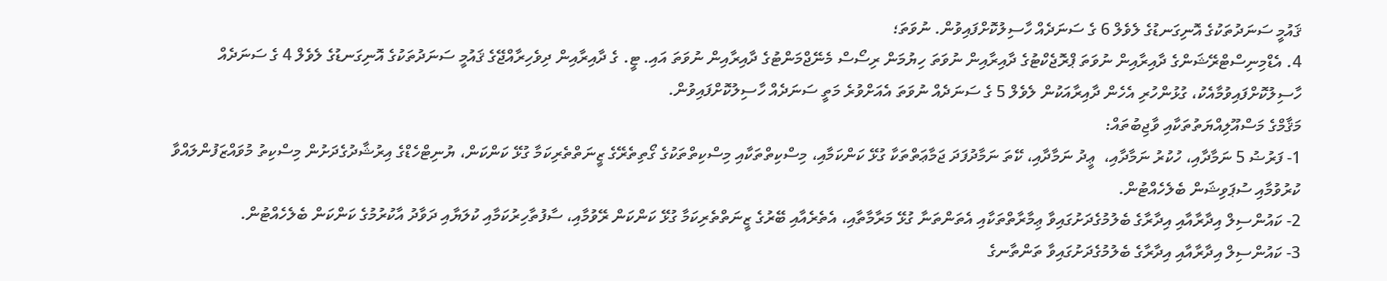ޤައުމީ ސަނަދުތަކުގެ އޮނިގަނޑުގެ ލެވެލް 6 ގެ ސަނަދެއް ހާސިލުކޮށްފައިވުން. ނުވަތަ؛
4. އެޑްމިނިސްޓްރޭޝަންގެ ދާއިރާއިން ނުވަތަ ޕްރޮޖެކްޓުގެ ދާއިރާއިން ނުވަތަ ހިޔުމަން ރިސޯސް މެނޭޖްމަންޓުގެ ދާއިރާއިން ނުވަތަ އައި. ޓީ. ގެ ދާއިރާއިން ދިވެހިރާއްޖޭގެ ޤައުމީ ސަނަދުތަކުގެ އޮނިގަނޑުގެ ލެވެލް 4 ގެ ސަނަދެއް ހާސިލުކޮށްފައިވުމާއެކު، ގުޅުންހުރި އެހެން ދާއިރާއަކުން ލެވެލް 5 ގެ ސަނަދެއް ނުވަތަ އެއަށްވުރެ މަތީ ސަނަދެއް ހާސިލުކޮށްފައިވުން.
މަޤާމްގެ މަސްއޫލިއްޔަތުތަކާއި ވާޖިބުތައް:
1- ފަރުޟު 5 ނަމާދާއި، ހުކުރު ނަމާދާއި،  ޢީދު ނަމާދާއި، ކޭތަ ނަމާދުފަދަ ޖަމާޢަތްތަކާ ގުޅޭ ކަންކަމާއި، މިސްކިތްތަކާއި މިސްކިތްތަކުގެ ގޯތިތެރޭގެ ޒީނަތްތެރިކަމާ ގުޅޭ ކަންކަން، ޔުނިޓްހެޑްގެ އިރުޝާދުގެދަށުން މިސްކިތު މުވައްޒަފުންލައްވާ ކުރުވުމާއި ސުޕަވިޝަން ބެލެހެއްޓުން.
2- ކައުންސިލް އިދާރާއާއި އިދާރާގެ ބެލުމުގެދަށުގައިވާ ޢިމާރާތްތަކާއި އެތަންތަނާ ގުޅޭ މަރާމާތާއި، އެތެރެއާއި ބޭރުގެ ޒީނަތްތެރިކަމާ ގުޅޭ ކަންކަން ރޭވުމާއި، ސާފުތާހިރުކަމާއި ކުލަޔާއި ދަވާދު އާކުރުމުގެ ކަންކަން ބެލެހެއްޓުން.
3- ކައުންސިލް އިދާރާއާއި އިދާރާގެ ބެލުމުގެދަށުގައިވާ ތަންތާނގެ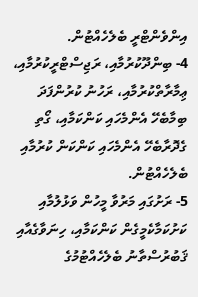އިންވެންޓްރީ ބެލެހެއްޓުން.
4- ބިންދޫކުރުމާއި، ރަޖިސްޓްރީކުރުމާއި، ޢިމާރާތްކުރުމާއި، ރަހުނު ކުރުންފަދަ ބިމާބެހޭ އެންމެހައި ކަންކަމާއި، ގޯތި ގެދޮރާބެހޭ އެންމެހައި ކަންކަން ކުރުމާއި ބެލެހެއްޓުން.
5- ރަށުގައި މަރުވާ މީހުން ވަޅުލުމާއި ކަށުކަމާކެމީގެން ކަންކަމާއި، ހިނަވާގެއާއި ޤަބުރުސްތާނު ބެލެހެއްޓުމުގެ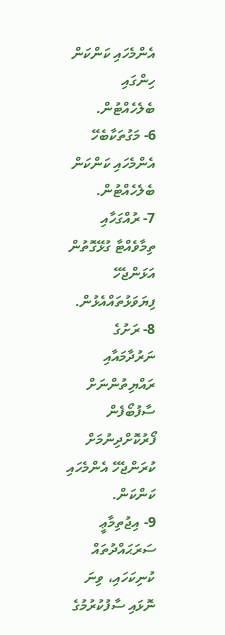އެންމެހައި ކަންކަން ހިންގައި ބެލެހެއްޓުން.
6- މަގުތަކާބެހޭ އެންމެހައި ކަންކަން ބެލެހެއްޓުން.
7- ރުއްގަހާއި ތިމާވެއްޓާ ގުޅޭގޮތުން އަޅަންޖެހޭ ފިޔަވަޅުތައްއެޅުން.
8- ރަށުގެ ނަރުދާމައާއި ރައްޔިތުންނަށް ސާފުބޯފެން ފޯރުކޮށްދިނުމަށް ކުރަންޖެހޭ އެންމެހައި ކަންކަން.
9- އިޖުތިމާޢީ ސަރަޙައްދުތައް ކުނިކަހައި، ވިނަ ނޮޅައި ސާފުކުރުމުގެ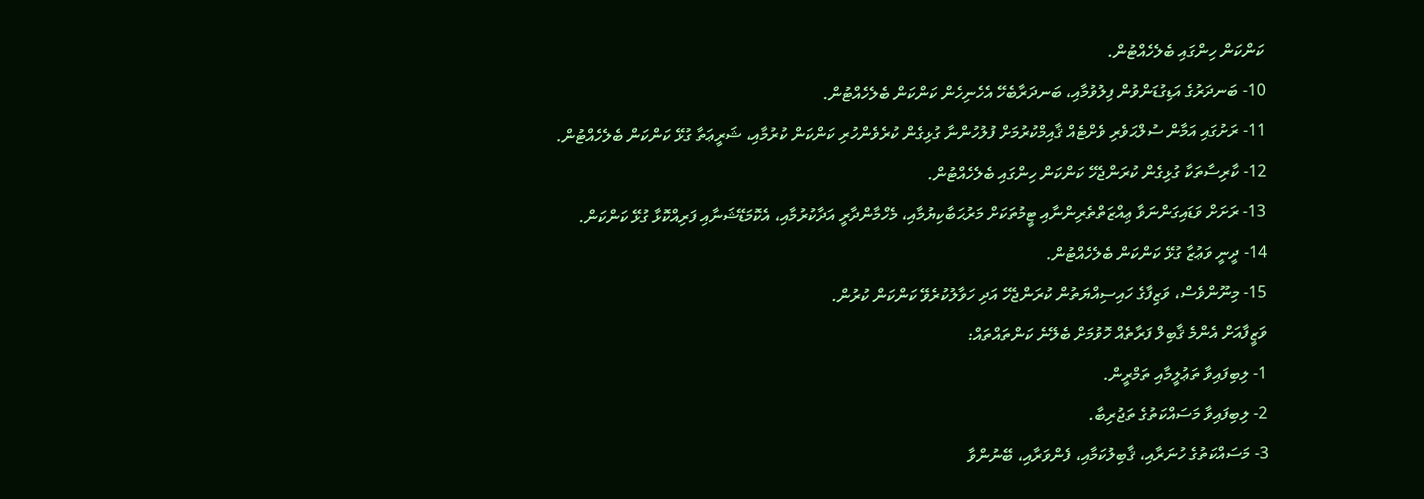ކަންކަން ހިންގައި ބެލެހެއްޓުން.
10- ބަނދަރުގެ އަޑިގުޑަންވުން ފިލުވުމާއި، ބަނދަރާބެހޭ އެހެނިހެން ކަންކަން ބެލެހެއްޓުން.
11- ރަށުގައި އަމާން ސުލްޙަވެރި ވެށްޓެއް ޤާއިމްކުރުމަށް ފުލުހުންނާ ގުޅިގެން ކުރެވެންހުރި ކަންކަން ކުރުމާއި، ޝަރީޢަތާ ގުޅޭ ކަންކަން ބެލެހެއްޓުން.
12- ކާރިސާތަކާ ގުޅިގެން ކުރަންޖެހޭ ކަންކަން ހިންގައި ބެލެހެއްޓުން.
13- ރަށަށް ވަޑައިގަންނަވާ ޢިއްޒަތްތެރިންނާއި ޓީމުތަކަށް މަރުޙަބާކިޔުމާއި، މެހްމާންދާރީ އަދާކުރުމާއި، އެކޮމަޑޭޝަނާއި ފަރިއްކޮޅާ ގުޅޭ ކަންކަން.
14- ދީނީ ވަޢުޒާ ގުޅޭ ކަންކަން ބެލެހެއްޓުން.
15- މިނޫންވެސް، ވަޒިފާގެ ހައިސިއްޔަތުން ކުރަންޖެހޭ އަދި ހަވާލުކުރެވޭ ކަންކަން ކުރުން.
ވަޒީފާއަށް އެންމެ ޤާބިލް ފަރާތެއް ހޮވުމަށް ބެލޭނެ ކަންތައްތައް:
1- ލިބިފައިވާ ތަޢުލީމާއި ތަމްރީން.
2- ލިބިފައިވާ މަސައްކަތުގެ ތަޖުރިބާ.
3- މަސައްކަތުގެ ހުނަރާއި، ޤާބިލުކަމާއި، ފެންވަރާއި، ބޭނުންވާ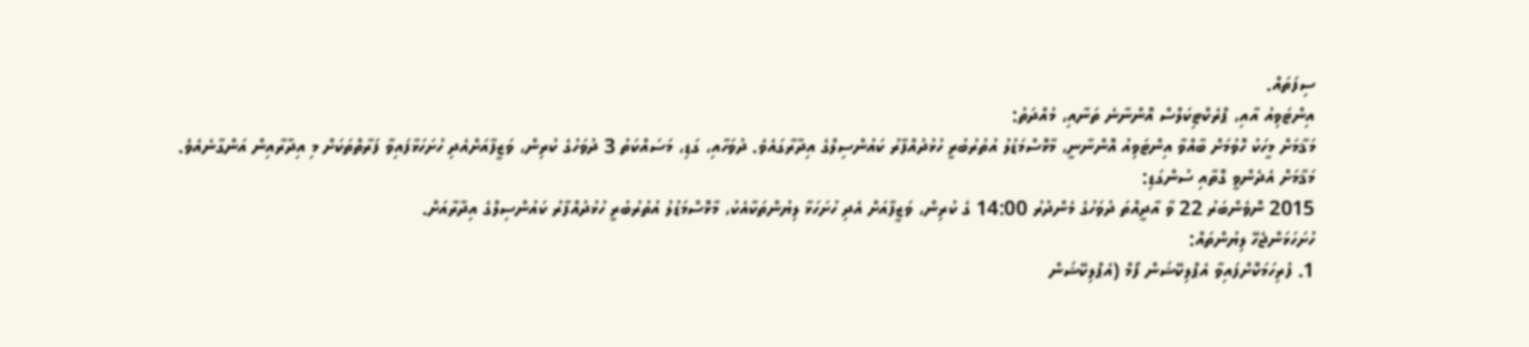ސިފަތައް.
އިންޓަވިއު އާއި، ޕްރެކްޓިކަލްސް އޮންނާނެ ތަނާއި، މުއްދަތު:
މަޤާމަށް މީހަކު ހޮވުމަށް ބާއްވާ އިންޓަވިއު އޮންނާނީ، މާޅޮސްމަޑުލު އުތުރުބުރީ ހުޅުދުއްފާރު ކައުންސިލްގެ އިދާރާގައެވެ. ދުވަހާއި، ގަޑި، މަސައްކަތު 3 ދުވަހުގެ ކުރިން، ވަޒީފާއަށްއެދި ހުށަހަޅާފައިވާ ފަރާތްތަކަށް މި އިދާރާއިން އަންގާނެއެވެ.
މަޤާމަށް އެދެންވީ ގޮތާއި ސުންގަޑި:
2015 ނޮވެންބަރު 22 ވާ އާދީއްތަ ދުވަހުގެ މެންދުރު 14:00 ގެ ކުރިން، ވަޒީފާއަށް އެދި ހުށަހަޅާ ލިޔުންތަކާއެކު، މާޅޮސްމަޑުލު އުތުރުބުރީ ހުޅުދުއްފާރު ކައުންސިލްގެ އިދާރާއަށް.
ހުށަހަޅަންޖެހޭ ލިޔުންތައް:
1. ފުރިހަމަކޮށްފައިވާ އެޕްލިކޭޝަން ފޯމް (އެޕްލިކޭޝަން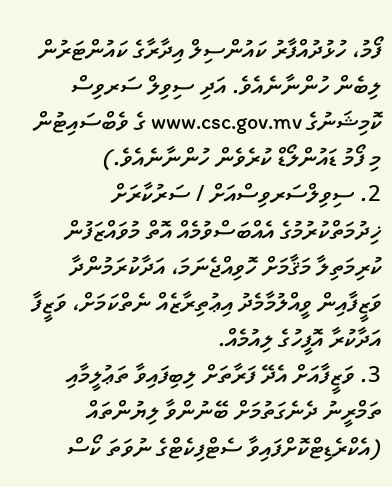ފޯމު، ހުޅުދުއްފާރު ކައުންސިލް އިދާރާގެ ކައުންޓަރުން ލިބެން ހުންނާނެއެވެ. އަދި ސިވިލް ސަރވިސް ކޮމިޝަނުގެ www.csc.gov.mv ގެ ވެބްސައިޓުން މި ފޯމު ޑައުންލޯޑް ކުރެވެން ހުންނާނެއެވެ.)
2. ސިވިލްސަރވިސްއަށް / ސަރުކާރަށް ޚިދުމަތްކުރުމުގެ އެއްބަސްވުމެއް އޮތް މުވައްޒަފުން ކުރިމަތިލާ މަޤާމަށް ހޮވިއްޖެނަމަ، އަދާކުރަމުންދާ ވަޒީފާއިން ވީއްލުމާމެދު އިޢުތިރާޒެއް ނެތްކަމަށް، ވަޒީފާ އަދާކުރާ އޮފީހުގެ ލިއުމެއް.
3. ވަޒީފާއަށް އެދޭ ފަރާތަށް ލިބިފައިވާ ތަޢުލީމާއި ތަމްރީނު ދެނެގަތުމަށް ބޭނުންވާ ލިޔުންތައް (އެކްރެޑިޓްކޮށްފައިވާ ސެޓްފިކެޓްގެ ނުވަތަ ކޯސް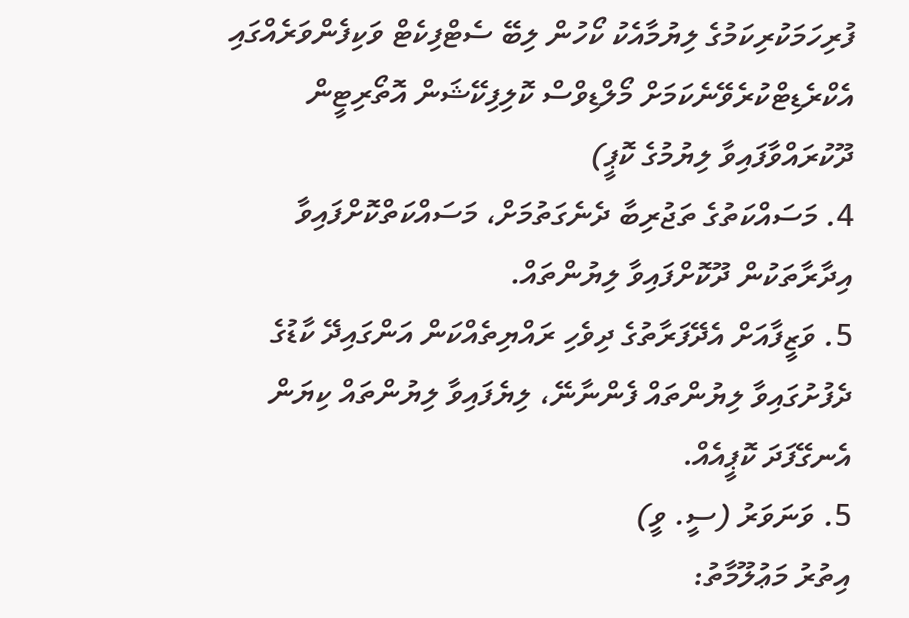ފުރިހަމަކުރިކަމުގެ ލިޔުމާއެކު ކޯހުން ލިބޭ ސެޓްފިކެޓް ވަކިފެންވަރެއްގައި އެކްރެޑިޓްކުރެވޭނެކަމަށް މޯލްޑިވްސް ކޮލިފިކޭޝަން އޮތޯރިޓީން ދޫކުރައްވާފައިވާ ލިޔުމުގެ ކޮޕީ)
4. މަސައްކަތުގެ ތަޖުރިބާ ދެނެގަތުމަށް، މަސައްކަތްކޮށްފައިވާ އިދާރާތަކުން ދޫކޮށްފައިވާ ލިޔުންތައް.
5. ވަޒީފާއަށް އެދޭފަރާތުގެ ދިވެހި ރައްޔިތެއްކަން އަންގައިދޭ ކާޑުގެ ދެފުށުގައިވާ ލިޔުންތައް ފެންނާނޭ، ލިޔެފައިވާ ލިޔުންތައް ކިޔަން އެނގޭފަދަ ކޮޕީއެއް.
5. ވަނަވަރު (ސީ. ވީ)
އިތުރު މަޢުލޫމާތު: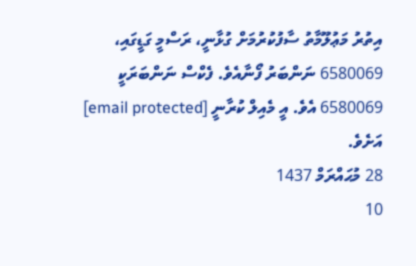އިތުރު މަޢުލޫމާތު ސާފުކުރުމަށް ގުޅާނީ، ރަސްމީ ގަޑީގައި، 6580069 ނަންބަރު ފޯނާއެވެ. ފެކްސް ނަންބަރަކީ 6580069 އެވެ. އީ މެއިލް ކުރާނީ [email protected] އަށެވެ.
28 މުޙައްރަމް 1437
10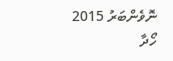ނޮވެންބަރު 2015
ހޯދާ